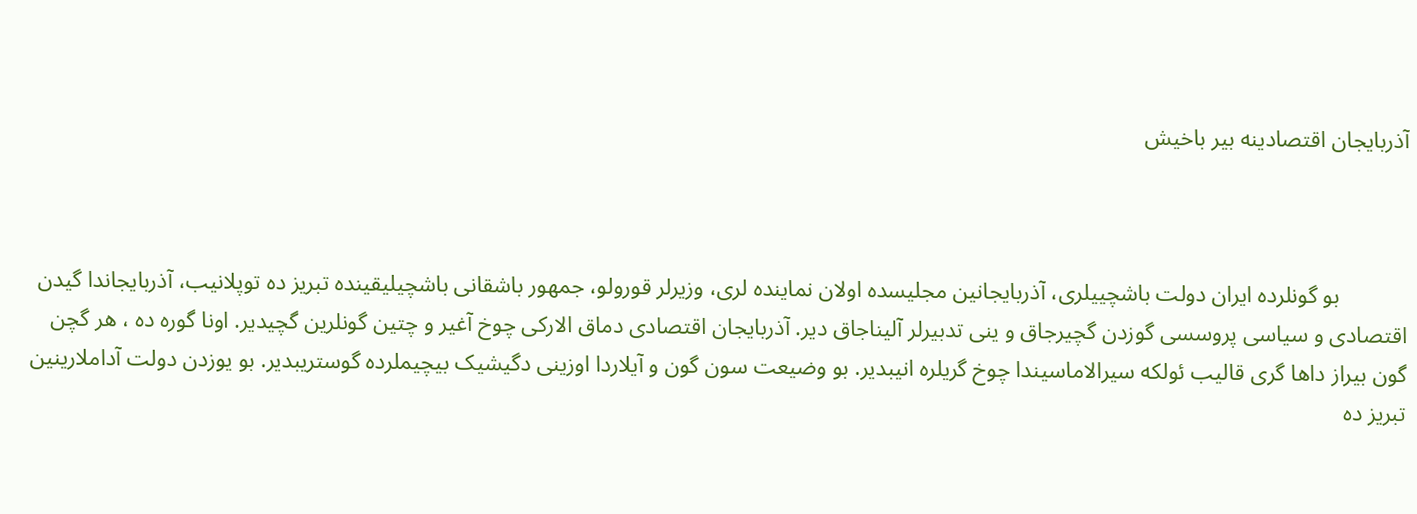آذربایجان اقتصادینه بیر باخیش



            بو گونلرده ایران دولت باشچییلری، آذربایجانین مجلیسده اولان نماینده لری، وزیرلر قورولو، جمهور باشقانی باشچیلیقینده تبریز ده توپلانیب، آذربایجاندا گیدن اقتصادی و سیاسی پروسسی گوزدن گچیرجاق و ینی تدبیرلر آلیناجاق دیر. آذربایجان اقتصادی دماق الارکی چوخ آغیر و چتین گونلرین گچیدیر. اونا گوره ده ، هر گچن گون بیراز داها گری قالیب ئولکه سیرالاماسیندا چوخ گریلره انیبدیر. بو وضیعت سون گون و آیلاردا اوزینی دگیشیک بیچیملرده گوستریبدیر. بو یوزدن دولت آداملارینین تبریز ده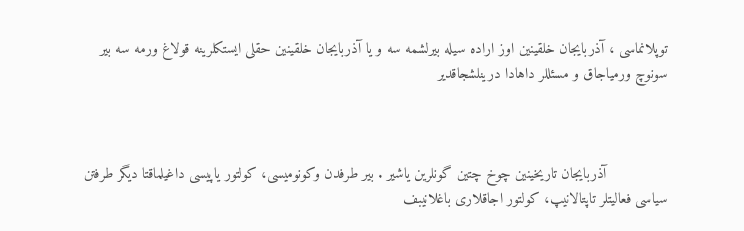توپلانماسی ، آذربایجان خلقینین اوز اراده سیله بیرلشمه سه و یا آذربایجان خلقینین حقلی ایستکلرینه قولاغ ورمه سه بیر سونوچ ورمیاجاق و مسئللر داهادا درینلشجاقدیر



              آذربایجان تاریخینین چوخ چتین گونلرین یاشیر . بیر طرفدن وکونومیسی، کولتور یاپیسی داغیلماقتا دیگر طرفتن سیاسی فعالیتلر تاپتالانیپ، کولتور اجاقلاری باغلانیبف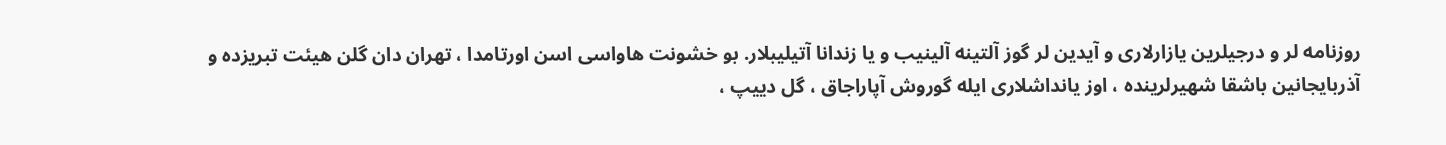روزنامه لر و درجیلرین یازارلاری و آیدین لر گوز آلتینه آلینیب و یا زندانا آتیلیبلار. بو خشونت هاواسی اسن اورتامدا ، تهران دان گلن هیئت تبریزده و آذربایجانین باشقا شهیرلرینده ، اوز یانداشلاری ایله گوروش آپاراجاق ، گل دییپ ،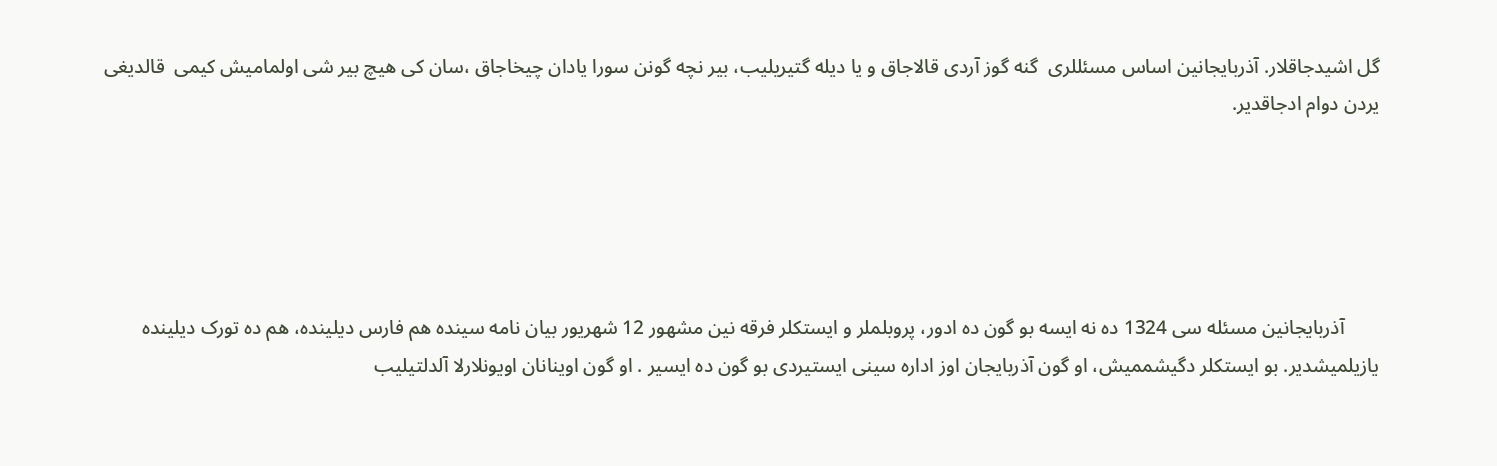گل اشیدجاقلار. آذربایجانین اساس مسئللری  گنه گوز آردی قالاجاق و یا دیله گتیریلیب، بیر نچه گونن سورا یادان چیخاجاق ،سان کی هیچ بیر شی اولمامیش کیمی  قالدیغی یردن دوام ادجاقدیر.





       آذربایجانین مسئله سی 1324 ده نه ایسه بو گون ده ادور، پروبلملر و ایستکلر فرقه نین مشهور 12 شهریور بیان نامه سینده هم فارس دیلینده، هم ده تورک دیلینده یازیلمیشدیر. بو ایستکلر دگیشممیش، او گون آذربایجان اوز اداره سینی ایستیردی بو گون ده ایسیر . او گون اوینانان اویونلارلا آلدلتیلیب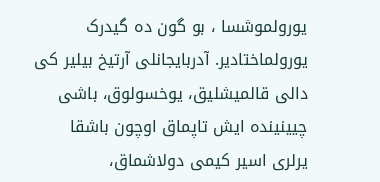یورولموشسا ، بو گون ده گیدرک یورولماختادیر. آدربایجانلی آرتیخ بیلیر کی دالی قالمیشلیق، یوخسولوق، باشی چیینینده ایش تاپماق اوچون باشقا یرلری اسیر کیمی دولاشماق،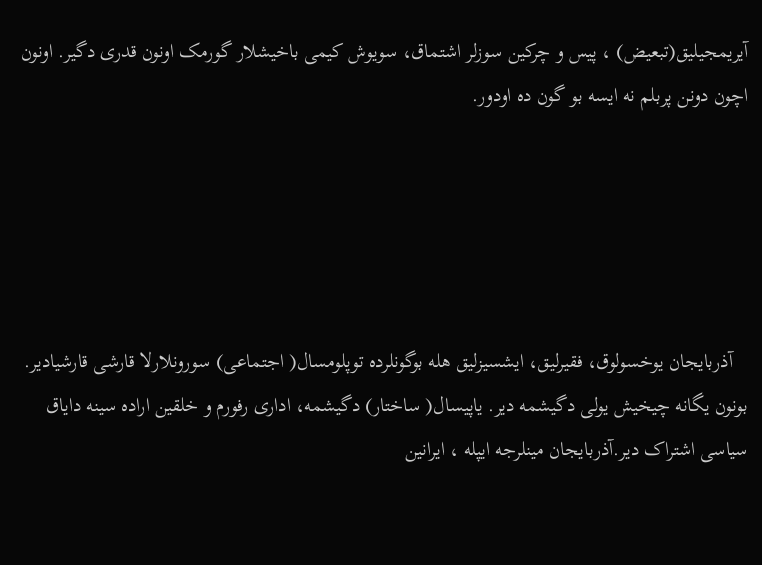آیریمجیلیق(تبعیض) ، پیس و چرکین سوزلر اشتماق، سویوش کیمی باخیشلار گورمک اونون قدری دگیر. اونون اچون دونن پربلم نه ایسه بو گون ده اودور.





   آذربایجان یوخسولوق، فقیرلیق، ایشسیزلیق هله بوگونلرده توپلومسال( اجتماعی) سورونلارلا قارشی قارشیادیر. بونون یگانه چیخیش یولی دگیشمه دیر. یاپیسال( ساختار) دگیشمه، اداری رفورم و خلقین اراده سینه دایاق سیاسی اشتراک دیر.آذربایجان مینلرجه ایپله ، ایرانین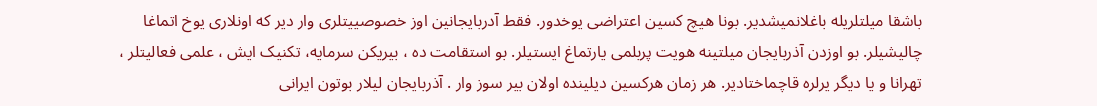باشقا میلتلریله باغلانمیشدیر. بونا هیچ کسین اعتراضی یوخدور. فقط آدربایجانین اوز خصوصییتلری وار دیر که اونلاری یوخ اتماغا چالیشیلر. بو اوزدن آذربایجان میلتینه هویت پربلمی یارتماغ ایستیلر. بو استقامت ده ، بیریکن سرمایه، تکنیک ایش ، علمی فعالیتلر ، تهرانا و یا دیگر یرلره قاچماختادیر. هر زمان هرکسین دیلینده اولان بیر سوز وار . آذربایجان لیلار بوتون ایرانی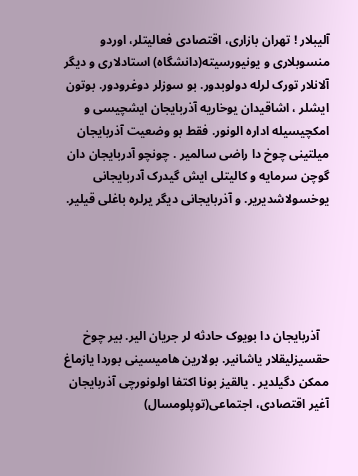آلیبلار ! تهران بازاری، اقتصادی فعالیتلر، اوردو منسوبلاری و یونیورسیته(دانشگاه) استادلاری و دیگر آلانلار تورک لرله دولوبدور. بو سوزلر دوغرودور. بوتون ایشلر ، اشاقیدان یوخاریه آذربایجان ایشچیسی و امکچیسیله اداره الونور. فقط بو وضعیت آذربایجان میلتینی چوخ دا راضی سالمیر . چونچو آدربایجان دان گوچن سرمایه و کالیتلی ایش گیدرک آدربایجانی یوخسولاشدیریر. و آذربایجانی دیگر یرلره باغلی قیلیر.





   آذربایجان دا بویوک حادثه لر جریان الیر. بیر چوخ حقسیزلیقلار یاشانیر. بولارین هامیسینی بوردا یازماغ ممکن دگیلدیر . یالقیز بونا اکتفا اولونورچی آذربایجان آغیر اقتصادی، اجتماعی(توپلومسال)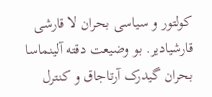کولتور و سیاسی بحران لا قارشی قارشیادیر. بو وضیعت دقته آلینماسا بحران گیدرک آرتاجاق و کنترل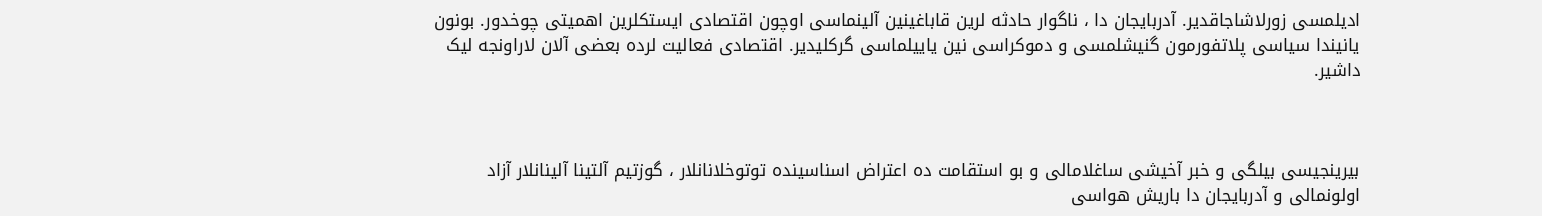ادیلمسی زورلاشاجاقدیر. آدربایجان دا ، ناگوار حادثه لرین قاباغینین آلینماسی اوچون اقتصادی ایستکلرین اهمیتی چوخدور. بونون یانیندا سیاسی پلاتفورمون گنیشلمسی و دموکراسی نین یاییلماسی گرکلیدیر. اقتصادی فعالیت لرده بعضی آلان لاراونجه لیک داشیر.



بیرینجیسی بیلگی و خبر آخیشی ساغلامالی و بو استقامت ده اعتراض اسناسینده توتوخلانانلار ، گوزتیم آلتینا آلینانلار آزاد اولونمالی و آدربایجان دا باریش هواسی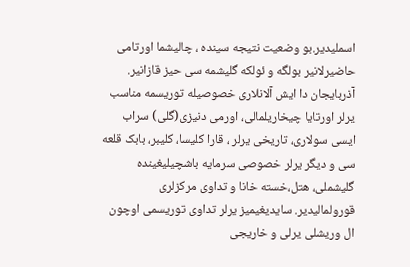اسملیدیر.بو وضعیت نتیجه سینده ، چالیشما اورتامی حاضیرلانیر بولگه و ئولکه گلیشمه سی حیز قازانیر. آذربایجان دا ایش آلانلاری خصوصیله توریسمه مناسب یرلر اورتایا چیخاریلمالی، اورمی دنیزی(گلی) سراب ایسی سولاری، تاریخی یرلر ، قارا کلیسا، کلیبر، بابک قلعه سی و دیگر یرلر خصوصی سرمایه باشچیلیغینده گلیشملی، هتل،خسته خانا و تداوی مرکزلری قورولمالیدیر. سایدیغیمیز یرلر تداوی توریسمی اوچون ال وریشلی یرلی و خاریجی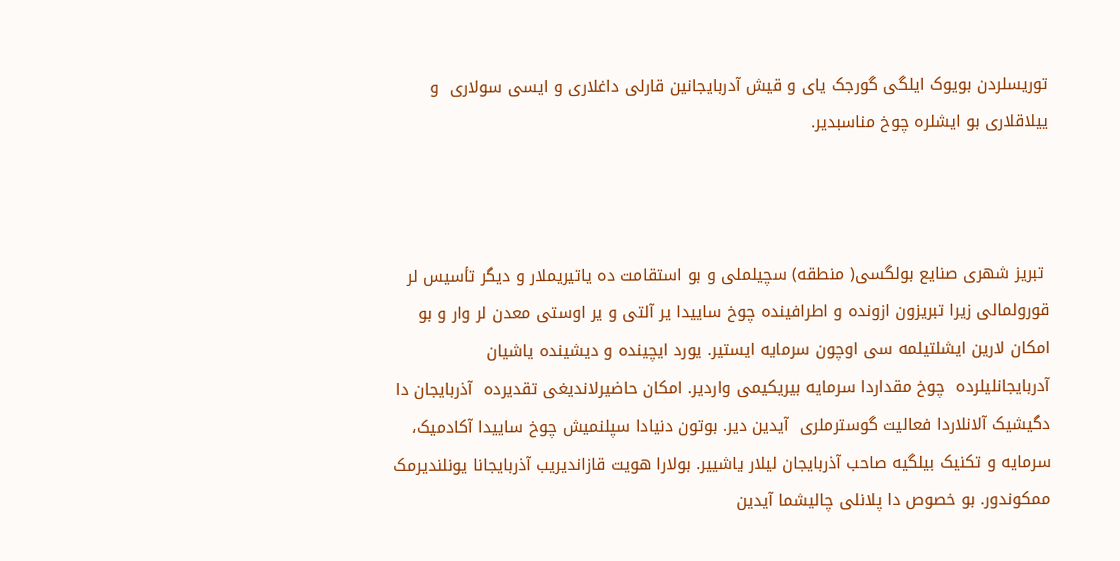توریسلردن بویوک ایلگی گورجک یای و قیش آدربایجانین قارلی داغلاری و ایسی سولاری  و ییلاقلاری بو ایشلره چوخ مناسبدیر.



 تبریز شهری صنایع بولگسی( منطقه) سچیلملی و بو استقامت ده یاتیریملار و دیگر تأسیس لر قورولمالی زیرا تبریزون ازونده و اطرافینده چوخ ساییدا یر آلتی و یر اوستی معدن لر وار و بو امکان لارین ایشلتیلمه سی اوچون سرمایه ایستیر. یورد ایچینده و دیشینده یاشیان آدربایجانلیلرده  چوخ مقداردا سرمایه بیریکیمی واردیر. امکان حاضیرلاندیغی تقدیرده  آذربایجان دا دگیشیک آلانلاردا فعالیت گوسترملری  آیدین دیر. بوتون دنیادا سپلنمیش چوخ ساییدا آکادمیک، سرمایه و تکنیک بیلگیه صاحب آذربایجان لیلار یاشییر. بولارا هویت قازاندیریب آذربایجانا یونلندیرمک ممکوندور. بو خصوص دا پلانلی چالیشما آیدین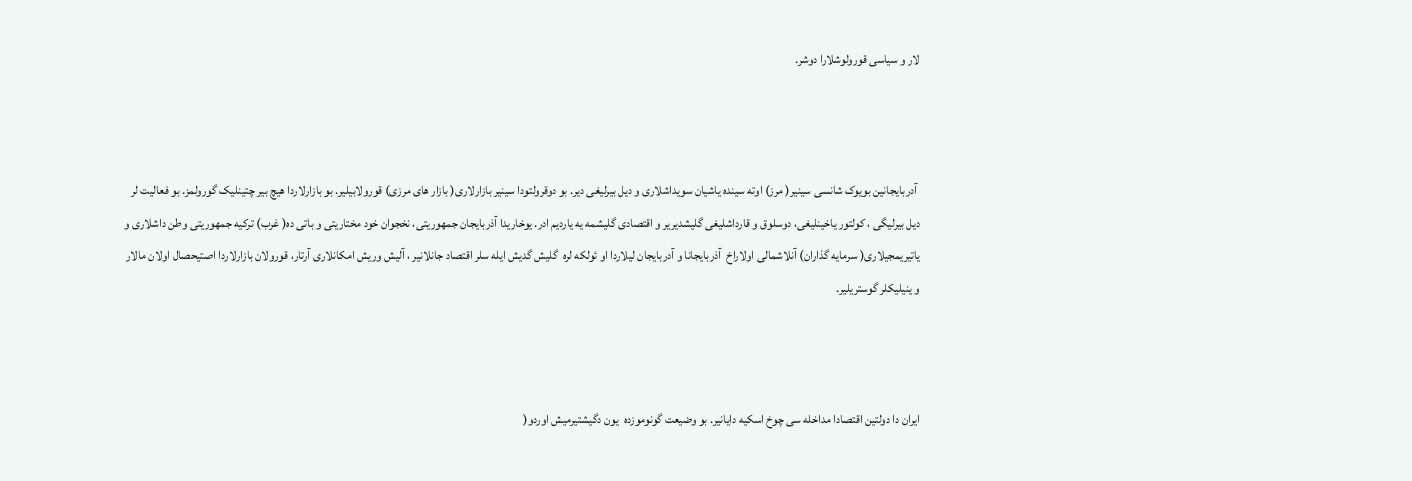لار و سیاسی قورولوشلارا دوشر.



 آدربایجانین بویوک شانسی سینیر( مرز) اوته سینده یاشیان سویداشلاری و دیل بیرلیغی دیر. بو دوقرولتودا سینیر بازارلاری( بازار های مرزی) قورولابیلیر. بو بازارلاردا هیچ بیر چتینلیک گورولمز. بو فعالیت لر دیل بیرلیگی ، کولتور یاخینلیغی، دوسلوق و قارداشلیغی گلیشدیریر و اقتصادی گلیشمه یه یاردیم ادر. یوخاریدا آذربایجان جمهوریتی، نخجوان خود مختاریتی و باتی ده( غرب) ترکیه جمهوریتی وطن داشلاری و یاتیریمجیلاری( سرمایه گذاران) آنلاشمالی اولاراخ  آذربایجانا و آدربایجان لیلاردا او ئولکه لره  گلیش گدیش ایله سلر اقتصاد جانلانیر ، آلیش وریش امکانلاری آرتار، قورولان بازارلاردا اصتیحصال اولان مالار و ینیلیکلر گوستریلیر.



ایران دا دولتین اقتصادا مداخله سی چوخ اسکیه دایانیر. بو وضیعت گونوموزده  یون دگیشتیرمیش اوردو(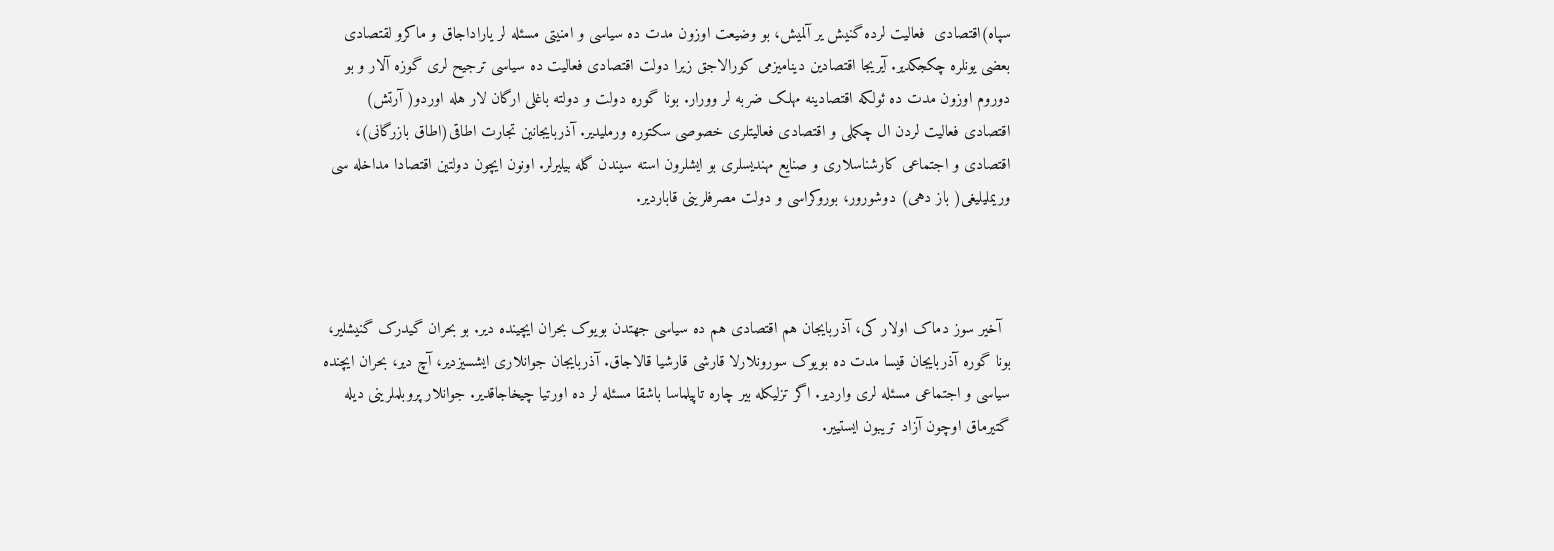سپاه)اقتصادی  فعالیت لرده گنیش یر آلمیش، بو وضیعت اوزون مدت ده سیاسی و امنیتی مسئله لر یاراداجاق و ماکرو لقتصادی بعضی یونلره چکجکدیر. آیریجا اقتصادین دینامیزمی کورالاجق زیرا دولت اقتصادی فعالیت ده سیاسی ترجیح لری گوزه آلار و بو دوروم اوزون مدت ده ئولکه اقتصادینه مهلک ضربه لر وورار. بونا گوره دولت و دولته باغلی ارگان لار هله اوردو( آرتش) اقتصادی فعالیت لردن ال چکملی و اقتصادی فعالیتلری خصوصی سکتوره ورملیدیر. آذربایجانین تجارت اطاقی(اطاق بازرگانی)، اقتصادی و اجتماعی کارشناسلاری و صنایع مهندیسلری بو ایشلرون استه سیندن گله بیلیرلر. اونون ایچون دولتین اقتصادا مداخله سی وریملیلیغی( باز دهی) دوشورور، بوروکراسی و دولت مصرفلرینی قاباردیر.



  آخیر سوز دماک اولار کی، آذربایجان هم اقتصادی هم ده سیاسی جهتدن بویوک بحران ایچینده دیر. بو بحران گیدرک گنیشلیر، بونا گوره آذربایجان قیسا مدت ده بویوک سورونلارلا قارشی قارشیا قالاجاق. آذربایجان جوانلاری ایشسیزدیر، آچ دیر، بحران ایچنده سیاسی و اجتماعی مسئله لری واردیر. اگر تزلیکله بیر چاره تاپیلماسا باشقا مسئله لر ده اورتیا چیخاجاقدیر. جوانلار پروبلملرینی دیله گتیرماق اوچون آزاد تریبون ایستییر.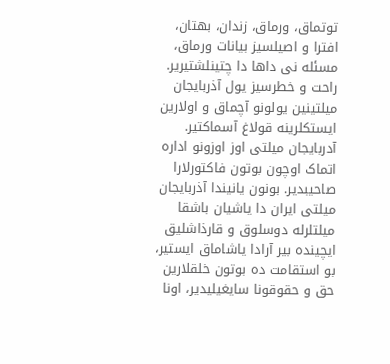توتماق، ورماق، زندان، بهتان، افترا و اصیلسیز بیانات ورماق، مسئله نی داها دا چتینلشتیریر. راحت و خطرسیز یول آذربایجان میلتینین یولونو آچماق و اولارین ایستکلرینه قولاغ آسماکتیر. آدربایجان میلتی اوز اوزونو اداره اتماک اوچون بوتون فاکتورلارا صاحیبدیر. بونون یانیندا آذربایجان میلتی ایران دا یاشیان باشقا میلتلرله دوسلوق و قارذاشلیق ایچینده بیر آرادا یاشاماق ایستیر، بو استقامت ده بوتون خلقلارین حق و حقوقونا سایغیلیدیر، اونا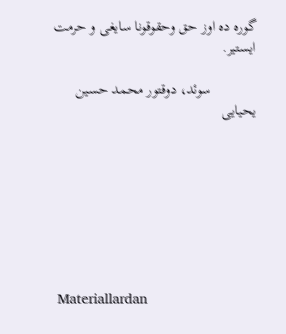گوره ده اوز حق وحقوقونا سایغی و حرمت ایستیر.

            سوئد، دوقتور محمد حسین یحیایی








 Materiallardan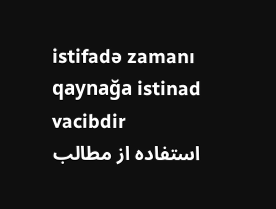istifadə zamanı qaynağa istinad vacibdir
استفاده از مطالب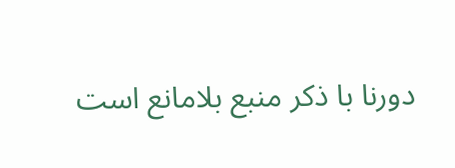دورنا با ذكر منبع بلامانع است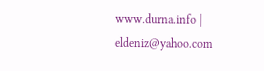www.durna.info | eldeniz@yahoo.com